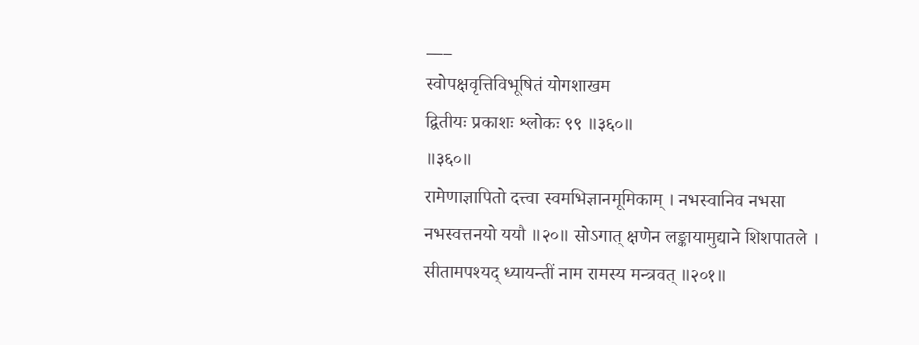___
स्वोपक्षवृत्तिविभूषितं योगशाखम
द्वितीयः प्रकाशः श्लोकः ९९ ॥३६०॥
॥३६०॥
रामेणाज्ञापितो दत्त्वा स्वमभिज्ञानमूमिकाम् । नभस्वानिव नभसा नभस्वत्तनयो ययौ ॥२०॥ सोऽगात् क्षणेन लङ्कायामुद्याने शिशपातले । सीतामपश्यद् ध्यायन्तीं नाम रामस्य मन्त्रवत् ॥२०१॥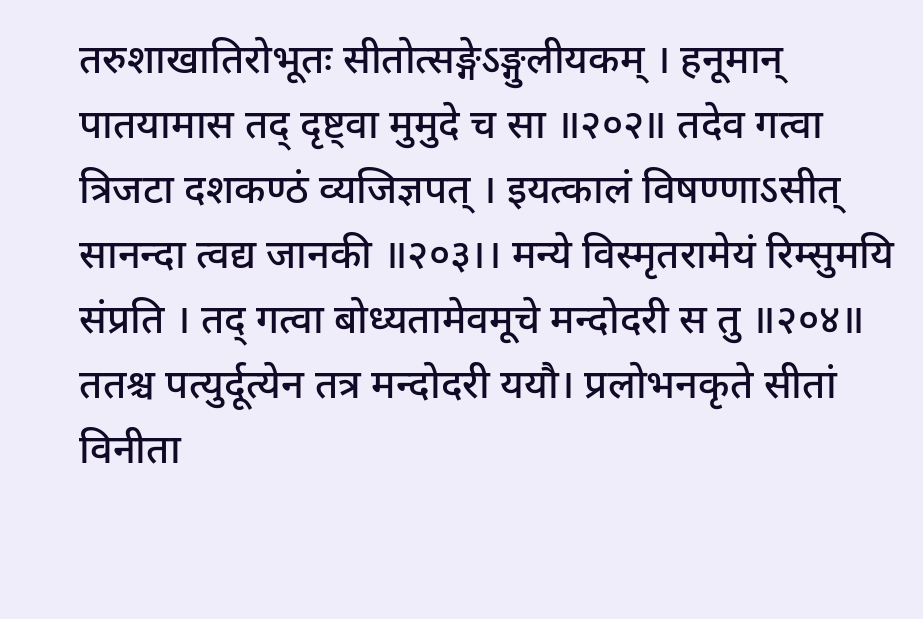तरुशाखातिरोभूतः सीतोत्सङ्गेऽङ्गुलीयकम् । हनूमान् पातयामास तद् दृष्ट्वा मुमुदे च सा ॥२०२॥ तदेव गत्वा त्रिजटा दशकण्ठं व्यजिज्ञपत् । इयत्कालं विषण्णाऽसीत् सानन्दा त्वद्य जानकी ॥२०३।। मन्ये विस्मृतरामेयं रिम्सुमयि संप्रति । तद् गत्वा बोध्यतामेवमूचे मन्दोदरी स तु ॥२०४॥ ततश्च पत्युर्दूत्येन तत्र मन्दोदरी ययौ। प्रलोभनकृते सीतां विनीता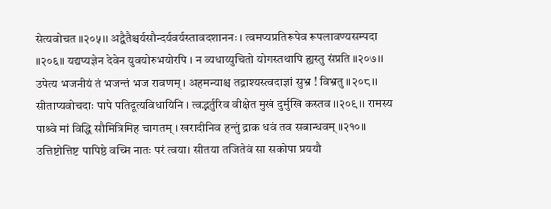सेत्यवोचत ॥२०५।। अद्वैतैश्चर्यसौन्दर्यवर्यस्तावदशाननः । त्वमप्यप्रतिरूपेव रूपलावण्यसम्पदा ॥२०६॥ यद्यप्यज्ञेन देवेन युवयोरुभयोरपि । न व्यधाय्युचितो योगस्तथापि ह्यस्तु संप्रति ॥२०७।। उपेत्य भजनीयं तं भजन्तं भज रावणम् । अहमन्याश्च तद्राश्यस्त्वदाज्ञां सुभ्र ! विभ्रतु ॥२०८।। सीताप्यवोचदाः पापे पतिदूत्यविधायिनि । त्वद्भर्तुरिव वीक्षेत मुखं दुर्मुखि कस्तव ।।२०९।। रामस्य पाश्र्वे मां विद्धि सौमित्रिमिह चागतम् । खरादीनिव हन्तुं द्राक धवं तव सबान्धवम् ॥२१०॥ उत्तिष्टोत्तिष्ट पापिष्ठे वच्मि नातः परं त्वया। सीतया तजितेवं सा सकोपा प्रययौ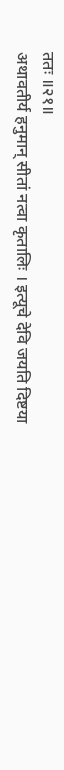ततः ॥२१॥
अथावतीर्य हनुमान् सीतां नत्वा कृतालिः । इत्यूचे देवि जयति दिष्टया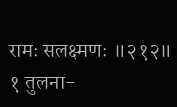रामः सलक्ष्मणः ॥२१२॥ १ तुलना-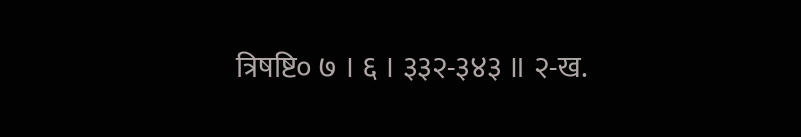त्रिषष्टि० ७ । ६ । ३३२-३४३ ॥ २-ख.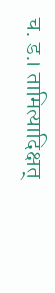च. ड.। तामित्यादिक्षत्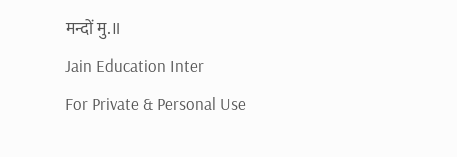मन्दों मु.॥
Jain Education Inter
For Private & Personal Use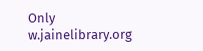Only
w.jainelibrary.org